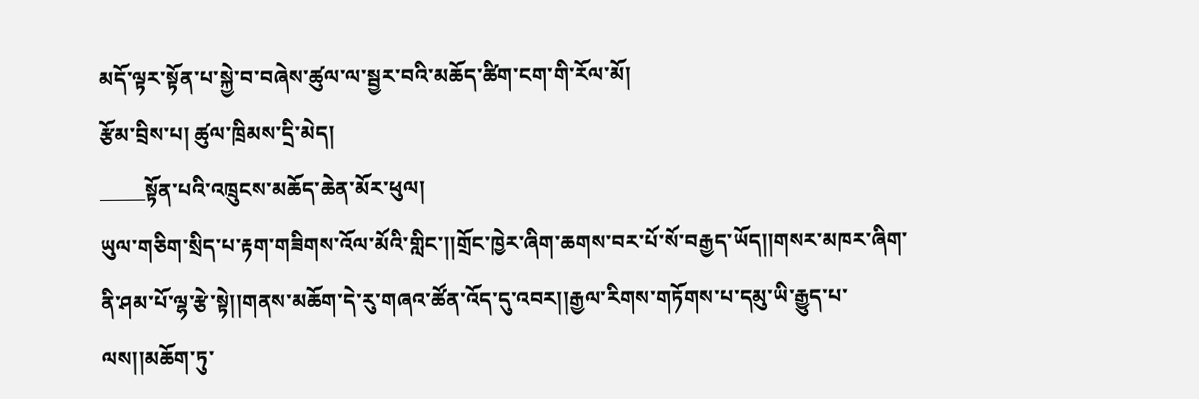མདོ་ལྟར་སྟོན་པ་སྐྱེ་བ་བཞེས་ཚུལ་ལ་སྦྱར་བའི་མཆོད་ཚིག་ངག་གི་རོལ་མོ།
རྩོམ་བྲིས་པ། ཚུལ་ཁྲིམས་དྲི་མེད།
_____སྟོན་པའི་འཁྲུངས་མཆོད་ཆེན་མོར་ཕུལ།
ཡུལ་གཅིག་སྲིད་པ་རྟག་གཟིགས་འོལ་མོའི་གླིང་།།གྲོང་ཁྱེར་ཞིག་ཆགས་བར་པོ་སོ་བརྒྱད་ཡོད།།གསར་མཁར་ཞིག་ནི་ཤམ་པོ་ལྷ་རྩེ་སྟེ།།གནས་མཆོག་དེ་རུ་གཞའ་ཚོན་འོད་དུ་འབར།།རྒྱལ་རིགས་གཏོགས་པ་དམུ་ཡི་རྒྱུད་པ་ལས།།མཆོག་ཏུ་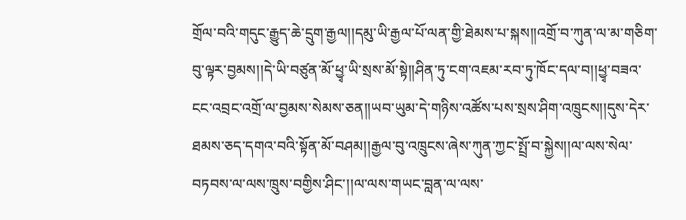གྲོལ་བའི་གདུང་རྒྱུད་ཆེ་དྲུག་རྒྱལ།།དམུ་ཡི་རྒྱལ་པོ་ལན་གྱི་ཐེམས་པ་སྐས།།འགྲོ་བ་ཀུན་ལ་མ་གཅིག་བུ་ལྟར་བྱམས།།དེ་ཡི་བཙུན་མོ་ཕྱྭ་ཡི་སྲས་མོ་སྟེ།།ཤིན་ཏུ་ངག་འཇམ་རབ་ཏུ་ཁོང་དལ་བ།།ཕྱྭ་བཟའ་ངང་འབྲང་འགྲོ་ལ་བྱམས་སེམས་ཅན།།ཡབ་ཡུམ་དེ་གཉིས་འཚོས་པས་སྲས་ཤིག་འཁྲུངས།།དུས་དེར་ཐམས་ཅད་དགའ་བའི་སྟོན་མོ་བཤམ།།རྒྱལ་བུ་འཁྲུངས་ཞེས་ཀུན་ཀྱང་སྤྲོ་བ་སྐྱེས།།ལ་ལས་སེལ་བཏབས་ལ་ལས་ཁྲུས་བགྱིས་ཤིང་།།ལ་ལས་གཡང་བླན་ལ་ལས་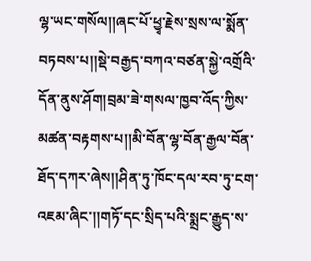ལྷ་ཡང་གསོལ།།ཞང་པོ་ཕྱྭ་རྗེས་སྲས་ལ་སྨོན་བཏབས་པ།།སྡེ་བརྒྱད་བཀའ་བཙན་སྐྱེ་འགྲོའི་དོན་ནུས་ཤོག།བྲམ་ཟེ་གསལ་ཁྱབ་འོད་ཀྱིས་མཚན་བརྟགས་པ།།མི་བོན་ལྷ་བོན་རྒྱལ་བོན་ཐོད་དཀར་ཞེས།།ཤིན་ཏུ་ཁོང་དལ་རབ་ཏུ་ངག་འཇམ་ཞིང་།།གཏོ་དང་སྲིད་པའི་སྨྲང་རྒྱུད་ས་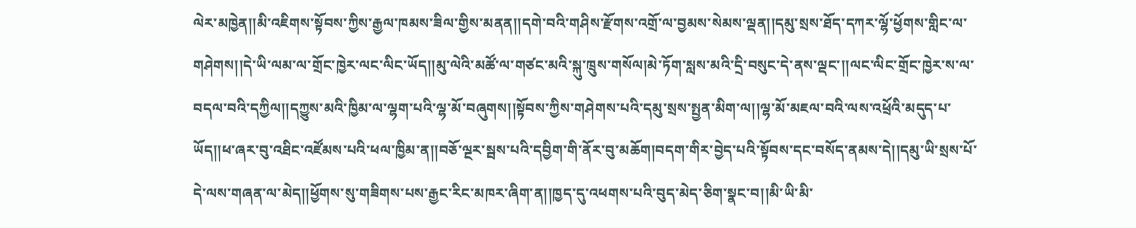ལེར་མཁྱེན།།མི་འཇིགས་སྟོབས་ཀྱིས་རྒྱལ་ཁམས་ཟིལ་གྱིས་མནན།།དགེ་བའི་གཤིས་རྫོགས་འགྲོ་ལ་བྱམས་སེམས་ལྡན།།དམུ་སྲས་ཐོད་དཀར་ལྷོ་ཕྱོགས་གླིང་ལ་གཤེགས།།དེ་ཡི་ལམ་ལ་གྲོང་ཁྱེར་ལང་ལིང་ཡོད།།མུ་ལེའི་མཚོ་ལ་གཙང་མའི་སྐུ་ཁྲུས་གསོལ།མེ་ཏོག་སླས་མའི་དྲི་བསུང་དེ་ནས་ལྡང་།།ལང་ལིང་གྲོང་ཁྱེར་ས་ལ་བདལ་བའི་དཀྱིལ།།དཀྱུས་མའི་ཁྱིམ་ལ་ལྷག་པའི་ལྷ་མོ་བཞུགས།།སྟོབས་ཀྱིས་གཤེགས་པའི་དམུ་སྲས་སྤྱན་མིག་ལ།།ལྷ་མོ་མཇལ་བའི་ལས་འཕྲོའི་མདུད་པ་ཡོད།།ཕ་ཞར་བུ་འཐིང་འཛོམས་པའི་ཕལ་ཁྱིམ་ན།།བཅོ་ལྔར་སྦས་པའི་དབྱིག་གི་ནོར་བུ་མཆོག།བདག་གིར་བྱེད་པའི་སྟོབས་དང་བསོད་ནམས་དེ།།དམུ་ཡི་སྲས་པོ་དེ་ལས་གཞན་ལ་མེད།།ཕྱོགས་སུ་གཟིགས་པས་རྒྱང་རིང་མཁར་ཞིག་ན།།ཁྱད་དུ་འཕགས་པའི་བུད་མེད་ཅིག་སྣང་བ།།མི་ཡི་མི་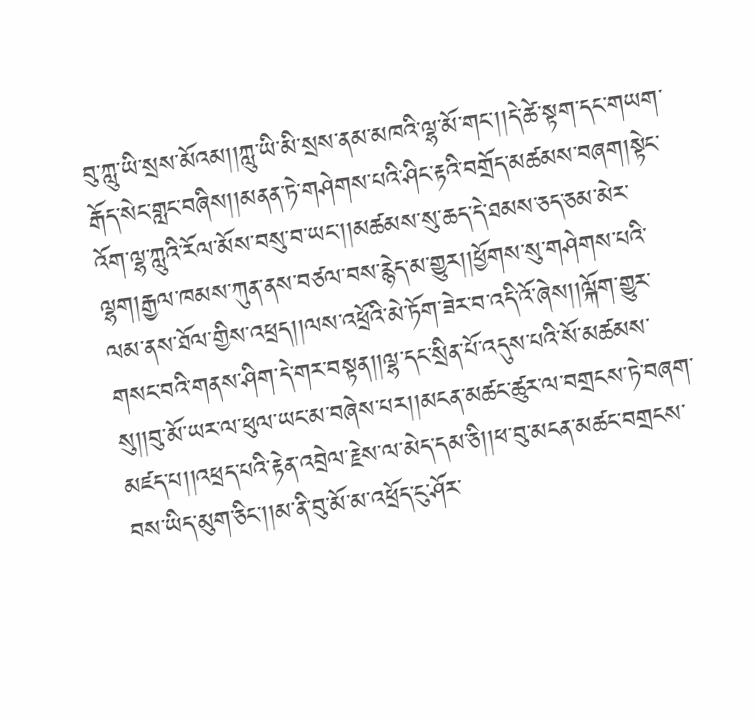བུ་ཀླུ་ཡི་སྲས་མོའམ།།ཀླུ་ཡི་མི་སྲས་ནམ་མཁའི་ལྷ་མོ་གང་།།དེ་ཚེ་སྟག་དང་གཡག་རྒོད་སེང་གླང་བཞིས།།མནན་ཏེ་གཤེགས་པའི་ཤིང་རྟའི་བགྲོད་མཚམས་བཞག།སྟེང་འོག་ལྷ་ཀླུའི་རོལ་མོས་བསུ་བ་ཡང་།།མཚམས་སུ་ཆད་དེ་ཐམས་ཅད་ཅམ་མེར་ལྷག།རྒྱལ་ཁམས་ཀུན་ནས་བཙལ་བས་རྙེད་མ་གྱུར།།ཕྱོགས་སུ་གཤེགས་པའི་ལམ་ནས་ཐོལ་གྱིས་འཕྲད།།ལས་འཕྲོའི་མེ་ཏོག་ཟེར་བ་འདི་འོ་ཞེས།།ལྐོག་གྱུར་གསང་བའི་གནས་ཤིག་དེ་གར་བསྟན།།ལྷ་དང་སྲིན་པོ་འདུས་པའི་སོ་མཚམས་སུ།།བུ་མོ་ཡར་ལ་ཕུལ་ཡང་མ་བཞེས་པར།།མངན་མཚང་ཚུར་ལ་བགྲངས་ཏེ་བཞག་མཛད་པ།།འཕྲད་པའི་རྟེན་འབྲེལ་རྗེས་ལ་མེད་དམ་ཅི།།ཕ་བུ་མངན་མཚང་བགྲངས་བས་ཡིད་མུག་ཅིང་།།མ་ནི་བུ་མོ་མ་འཕྲོད་ངུ་ཤོར་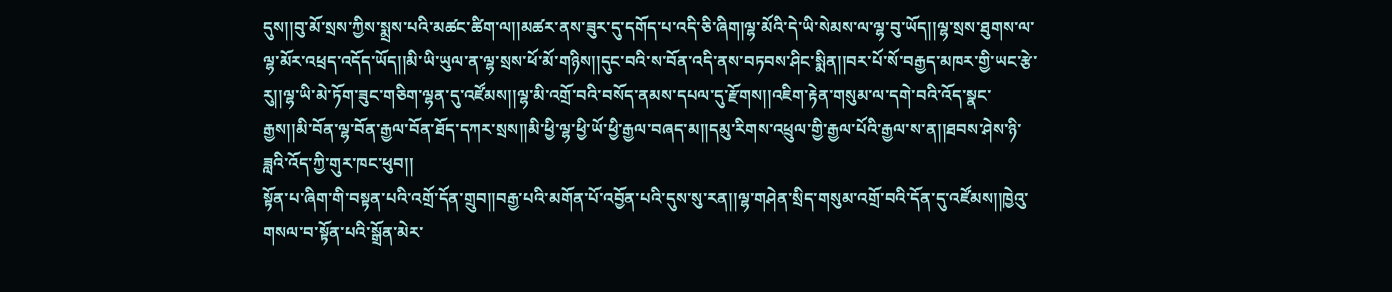དུས།།བུ་མོ་སྲས་ཀྱིས་སྨྲས་པའི་མཚང་ཚིག་ལ།།མཚར་ནས་ཟུར་དུ་དགོད་པ་འདི་ཅི་ཞིག།ལྷ་མོའི་དེ་ཡི་སེམས་ལ་ལྷ་བུ་ཡོད།།ལྷ་སྲས་ཐུགས་ལ་ལྷ་མོར་འཕྲད་འདོད་ཡོད།།མི་ཡི་ཡུལ་ན་ལྷ་སྲས་ཕོ་མོ་གཉིས།།དུང་བའི་ས་བོན་འདི་ནས་བཏབས་ཤིང་སྨིན།།བར་པོ་སོ་བརྒྱད་མཁར་གྱི་ཡང་རྩེ་རུ།།ལྷ་ཡི་མེ་ཏོག་ཟུང་གཅིག་ལྷན་དུ་འཛོམས།།ལྷ་མི་འགྲོ་བའི་བསོད་ནམས་དཔལ་དུ་རྫོགས།།འཇིག་རྟེན་གསུམ་ལ་དགེ་བའི་འོད་སྣང་རྒྱས།།མི་བོན་ལྷ་བོན་རྒྱལ་བོན་ཐོད་དཀར་སྲས།།མི་ཕྱི་ལྷ་ཕྱི་ཡོ་ཕྱི་རྒྱལ་བཞད་མ།།དམུ་རིགས་འཕྲུལ་གྱི་རྒྱལ་པོའི་རྒྱལ་ས་ན།།ཐབས་ཤེས་ཉི་ཟླའི་འོད་ཀྱི་གུར་ཁང་ཕུབ།།
སྟོན་པ་ཞིག་གི་བསྟན་པའི་འགྲོ་དོན་གྲུབ།།བརྒྱ་པའི་མགོན་པོ་འབྱོན་པའི་དུས་སུ་རན།།ལྷ་གཤེན་སྲིད་གསུམ་འགྲོ་བའི་དོན་དུ་འཛོམས།།ཁྱེའུ་གསལ་བ་སྟོན་པའི་སྒྲོན་མེར་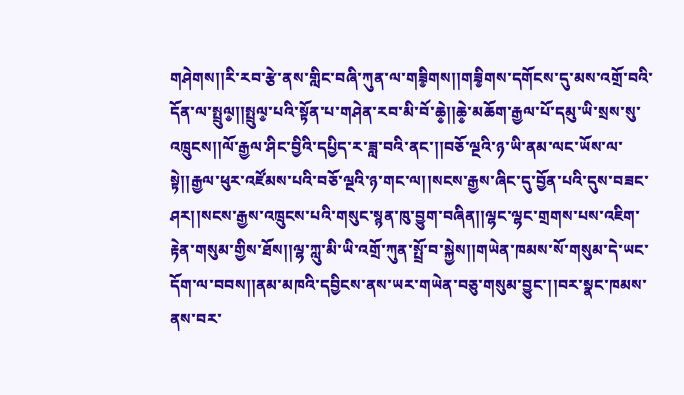གཤེགས།།རི་རབ་རྩེ་ནས་གླིང་བཞི་ཀུན་ལ་གཟི༵གས།།གཟི༵གས་དགོངས་དུ་མས་འགྲོ་བའི་དོན་ལ་སྤྲུལ༵།།སྤྲུལ༵་པའི་སྟོན་པ་གཤེན་རབ་མི་བོ་ཆེ༵།།ཆེ༵་མཆོག་རྒྱལ་པོ་དམུ་ཡི་སྲས་སུ་འཁྲུངས།།ལོ་རྒྱལ་ཤིང་བྱིའི་དཔྱིད་ར་ཟླ་བའི་ནང་།།བཅོ་ལྔའི་ཉ་ཡི་ནམ་ལང་ཡོས་ལ་སྟེ།།རྒྱལ་ཕུར་འཛོམས་པའི་བཅོ་ལྔའི་ཉ་གང་ལ།།སངས་རྒྱས་ཞིང་དུ་བྱོན་པའི་དུས་བཟང་ཤར།།སངས་རྒྱས་འཁྲུངས་པའི་གསུང་སྙན་ཁུ་བྱུག་བཞིན།།ལྷང་ལྷང་གྲགས་པས་འཇིག་རྟེན་གསུམ་གྱིས་ཐོས།།ལྷ་ཀླུ་མི་ཡི་འགྲོ་ཀུན་སྤྲོ་བ་སྐྱེས།།གཡེན་ཁམས་སོ་གསུམ་དེ་ཡང་དོག་ལ་བབས།།ནམ་མཁའི་དབྱིངས་ནས་ཡར་གཡེན་བཅུ་གསུམ་བྱུང་།།བར་སྣང་ཁམས་ནས་བར་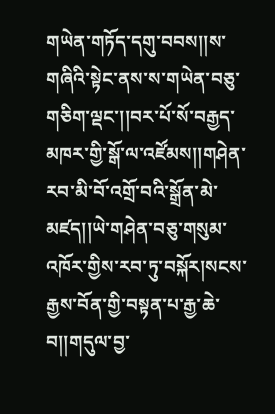གཡེན་གཏོད་དགུ་བབས།།ས་གཞིའི་སྟེང་ནས་ས་གཡེན་བཅུ་གཅིག་ལྡང་།།བར་པོ་སོ་བརྒྱད་མཁར་གྱི་སྒོ་ལ་འཛོམས།།གཤེན་རབ་མི་བོ་འགྲོ་བའི་སྒྲོན་མེ་མཛད།།ཡེ་གཤེན་བཅུ་གསུམ་འཁོར་གྱིས་རབ་ཏུ་བསྐོར།སངས་རྒྱས་བོན་གྱི་བསྟན་པ་རྒྱ་ཆེ་བ།།གདུལ་བྱ་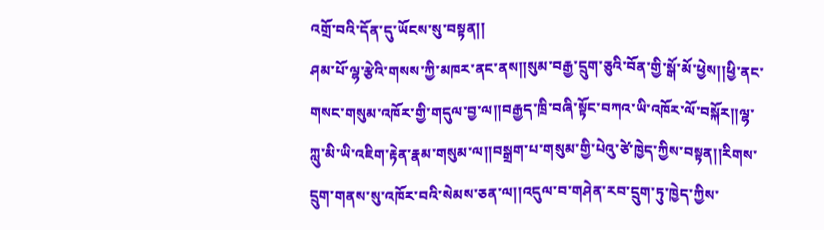འགྲོ་བའི་དོན་དུ་ཡོངས་སུ་བསྟན།།
ཤམ་པོ་ལྷ་རྩེའི་གསས་ཀྱི་མཁར་ནང་ནས།།སུམ་བརྒྱ་དྲུག་ཅུའི་བོན་གྱི་སྒོ་མོ་ཕྱེས།།ཕྱི་ནང་གསང་གསུམ་འཁོར་གྱི་གདུལ་བྱ་ལ།།བརྒྱད་ཁྲི་བཞི་སྟོང་བཀའ་ཡི་འཁོར་ལོ་བསྐོར།།ལྷ་ཀླུ་མི་ཡི་འཇིག་རྟེན་རྣམ་གསུམ་ལ།།བསྒྲག་པ་གསུམ་གྱི་པེའུ་ཙེ་ཁྱེད་ཀྱིས་བསྟན།།རིགས་དྲུག་གནས་སུ་འཁོར་བའི་སེམས་ཅན་ལ།།འདུལ་བ་གཤེན་རབ་དྲུག་ཏུ་ཁྱེད་ཀྱིས་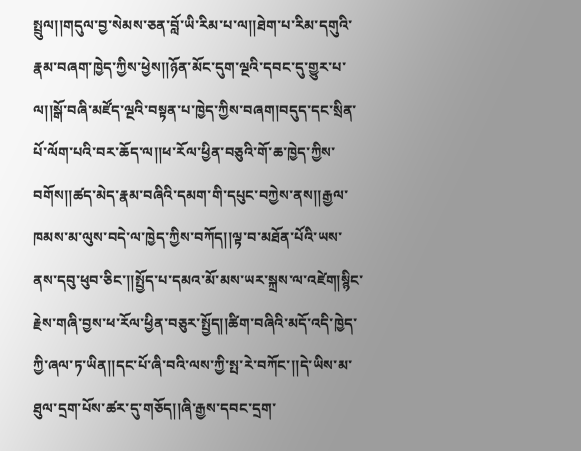སྤྲུལ།།གདུལ་བྱ་སེམས་ཅན་བློ་ཡི་རིམ་པ་ལ།།ཐེག་པ་རིམ་དགུའི་རྣམ་བཞག་ཁྱེད་ཀྱིས་ཕྱེས།།ཉོན་མོང་དུག་ལྔའི་དབང་དུ་གྱུར་པ་ལ།།སྒོ་བཞི་མཛོད་ལྔའི་བསྟན་པ་ཁྱེད་ཀྱིས་བཞག།བདུད་དང་སྲིན་པོ་ལོག་པའི་བར་ཆོད་ལ།།ཕ་རོལ་ཕྱིན་བཅུའི་གོ་ཆ་ཁྱེད་ཀྱིས་བགོས།།ཚད་མེད་རྣམ་བཞིའི་དམག་གི་དཔུང་བཀྱེས་ནས།།རྒྱལ་ཁམས་མ་ལུས་བདེ་ལ་ཁྱེད་ཀྱིས་བཀོད།།ལྟ་བ་མཐོན་པོའི་ཡས་ནས་དབུ་ཕུབ་ཅིང་།།སྤྱོད་པ་དམའ་མོ་མས་ཡར་སྐྲས་ལ་འཛེག།སྙིང་རྗེས་གཞི་བྱས་ཕ་རོལ་ཕྱིན་བཅུར་སྤྱོད།།ཚིག་བཞིའི་མདོ་འདི་ཁྱེད་ཀྱི་ཞལ་ཏ་ཡིན།།དང་པོ་ཞི་བའི་ལས་ཀྱི་སྤ་རེ་བཀོང་།།དེ་ཡིས་མ་ཐུལ་དྲག་པོས་ཚར་དུ་གཅོད།།ཞི་རྒྱས་དབང་དྲག་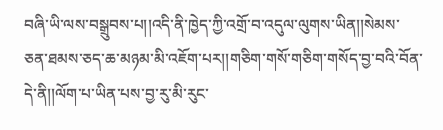བཞི་ཡི་ལས་བསྒྲུབས་པ།།འདི་ནི་ཁྱེད་ཀྱི་འགྲོ་བ་འདུལ་ལུགས་ཡིན།།སེམས་ཅན་ཐམས་ཅད་ཆ་མཉམ་མི་འཇོག་པར།།གཅིག་གསོ་གཅིག་གསོད་བྱ་བའི་བོན་དེ་ནི།།ལོག་པ་ཡིན་པས་བྱ་རུ་མི་རུང་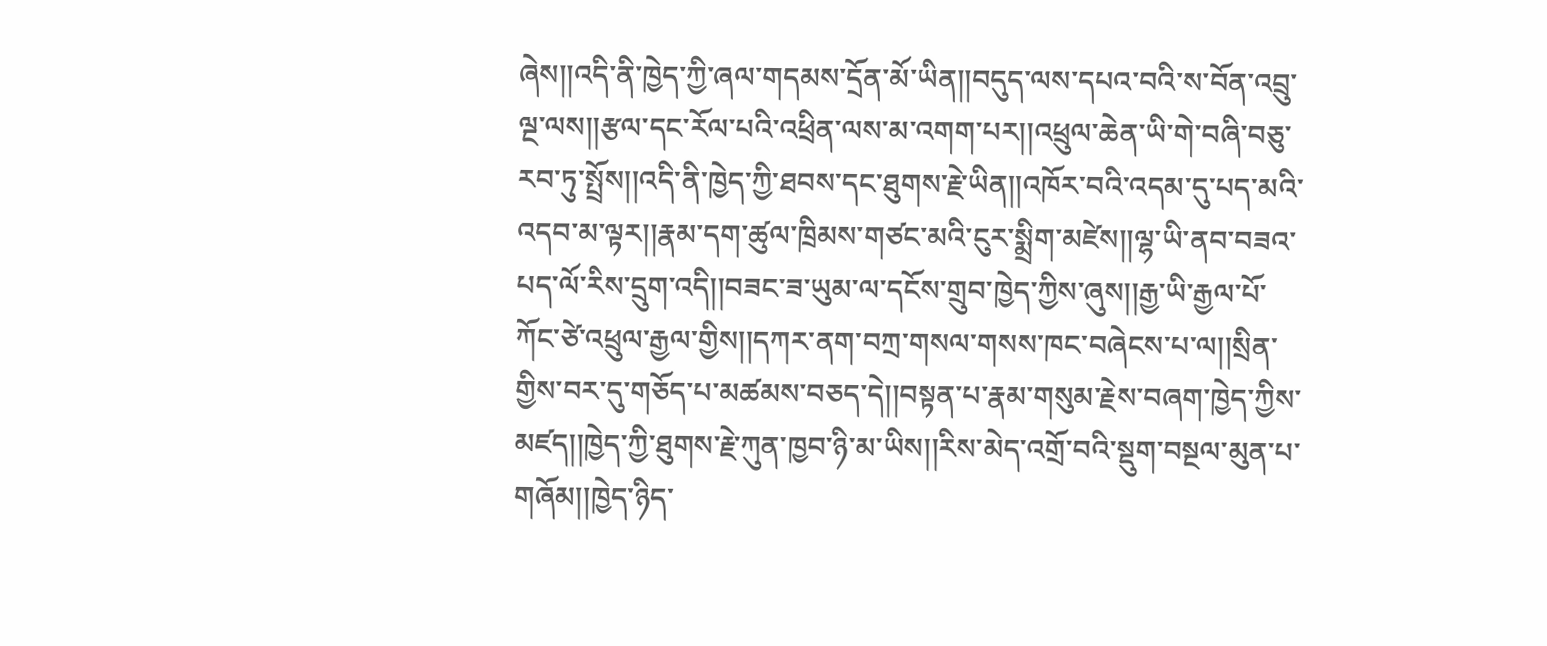ཞེས།།འདི་ནི་ཁྱེད་ཀྱི་ཞལ་གདམས་དྲོན་མོ་ཡིན།།བདུད་ལས་དཔའ་བའི་ས་བོན་འབྲུ་ལྔ་ལས།།རྩལ་དང་རོལ་པའི་འཕྲིན་ལས་མ་འགག་པར།།འཕྲུལ་ཆེན་ཡི་གེ་བཞི་བཅུ་རབ་ཏུ་སྤྲོས།།འདི་ནི་ཁྱེད་ཀྱི་ཐབས་དང་ཐུགས་རྗེ་ཡིན།།འཁོར་བའི་འདམ་དུ་པད་མའི་འདབ་མ་ལྟར།།རྣམ་དག་ཚུལ་ཁྲིམས་གཙང་མའི་ངུར་སྨྲིག་མཛེས།།ལྷ་ཡི་ནབ་བཟའ་པད་ལོ་རིས་དྲུག་འདི།།བཟང་ཟ་ཡུམ་ལ་དངོས་གྲུབ་ཁྱེད་ཀྱིས་ཞུས།།རྒྱ་ཡི་རྒྱལ་པོ་ཀོང་ཙེ་འཕྲུལ་རྒྱལ་གྱིས།།དཀར་ནག་བཀྲ་གསལ་གསས་ཁང་བཞེངས་པ་ལ།།སྲིན་གྱིས་བར་དུ་གཅོད་པ་མཚམས་བཅད་དེ།།བསྟན་པ་རྣམ་གསུམ་རྗེས་བཞག་ཁྱེད་ཀྱིས་མཛད།།ཁྱེད་ཀྱི་ཐུགས་རྗེ་ཀུན་ཁྱབ་ཉི་མ་ཡིས།།རིས་མེད་འགྲོ་བའི་སྡུག་བསྔལ་མུན་པ་གཞོམ།།ཁྱེད་ཉིད་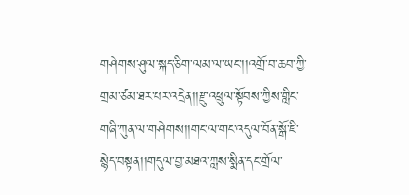གཤེགས་ཤུལ་སྐད་ཅིག་ལམ་ལ་ཡང་།།འགྲོ་བ་ཆབ་ཀྱི་གྲམ་ཙམ་ཐར་པར་འདྲེན།།རྫུ་འཕྲུལ་སྟོབས་ཀྱིས་གླིང་གཞི་ཀུན་ལ་གཤེགས།།གང་ལ་གང་འདུལ་བོན་སྒོ་ཇི་སྙེད་བསྟན།།གདུལ་བྱ་མཐའ་ཀླས་སྨིན་དང་གྲོལ་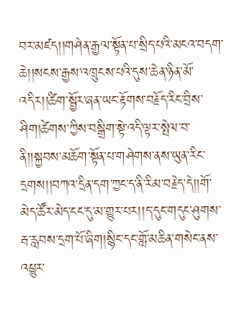བར་མཛད།།གཤེན་རྒྱལ་སྟོན་པ་སྲིད་པའི་མངའ་བདག་ཆེ།།སངས་རྒྱས་འཁྲུངས་པའི་དུས་ཆེན་ཉིན་མོ་འདིར།།ཚིག་སྦྱོར་ཞན་ཡང་རྟོགས་བརྗོད་རིང་བྲིས་ཤིག།ཚེགས་ཀྱིས་བསྒྲིག་སྟེ་འདི་ལྟར་སྤེལ་བ་ནི།།སྐྱབས་མཆོག་སྟོན་པ་གཤེགས་ནས་ཡུན་རིང་དྲགས།།བཀའ་དྲིན་དག་ཀྱང་ད་ནི་རིམ་བརྗེད་དེ།།གོ་མེད་ཚོར་མེད་ངང་དུ་མ་གྱུར་པར།།ད་དུང་གདུང་ཤུགས་རྦ་རླབས་དྲག་པོ་ཞིག།སྙིང་དང་གློ་མཆིན་གསེང་ནས་འཕྱུར་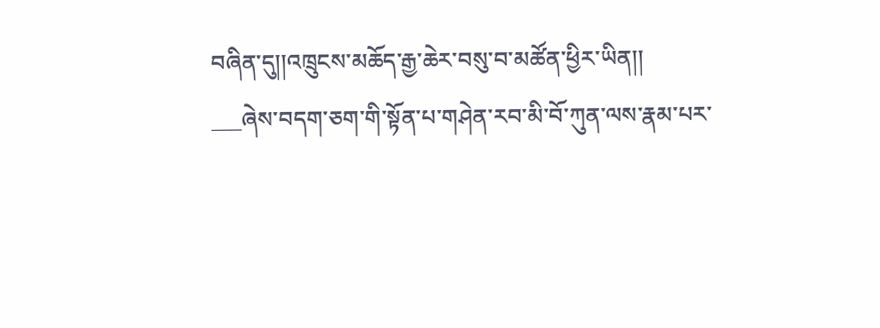བཞིན་དུ།།འཁྲུངས་མཆོད་རྒྱ་ཆེར་བསུ་བ་མཚོན་ཕྱིར་ཡིན།།
___ཞེས་བདག་ཅག་གི་སྟོན་པ་གཤེན་རབ་མི་བོ་ཀུན་ལས་རྣམ་པར་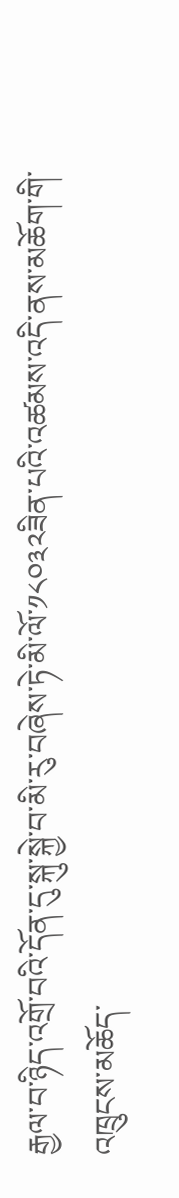རྒྱལ་བ་ཉིད་འགྲོ་བའི་དོན་དུ་སྐུ་སྐྱེ་བ་མི་རུ་བཞེས་ཏེ་མི་ལོ་༡༨༠༣༢ཟིན་པའི་འཚམས་འདི་ནས་མཆོག་གི་འཁྲུངས་མཆོད་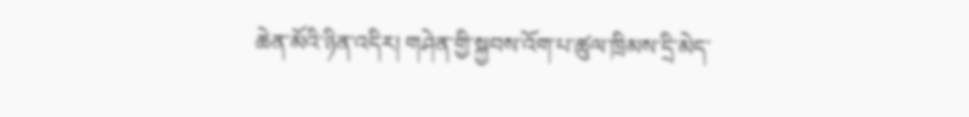ཆེན་མོའི་ཉིན་འདིར། གཤེན་གྱི་སྐྱབས་འོག་པ་ཚུལ་ཁྲིམས་དྲི་མེད་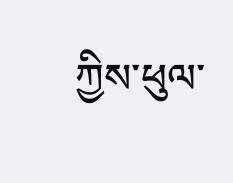ཀྱིས་ཕུལ་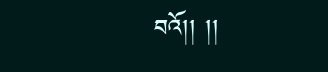བའོ།། །།